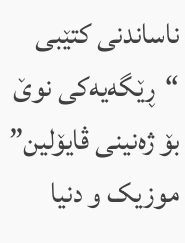ناساندنی کتێبی “ڕێگەیەکی نوێ بۆ ژەنینی ڤایۆلین”
موزیک و دنیا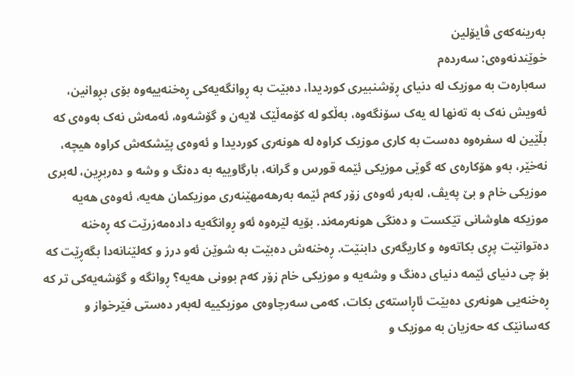بەرینەکەی ڤایۆلین
خوێندنەوەی: سەردەم
سەبارەت بە موزیک لە دنیای ڕۆشنبیری کوردیدا، دەبێت بە ڕوانگەیەکی ڕەخنەییەوە بۆی بڕوانین، ئەویش نەک بە تەنها لە یەک سۆنگەوە، بەڵکو لە کۆمەڵێک لایەن و گۆشەوە، ئەمەش نەک بەوەی کە بڵێین لە سفرەوە دەست بە کاری موزیک کراوە لە هونەری کوردیدا و ئەوەی پێشکەش کراوە هیچە، نەخێر، بەو هۆکارەی کە گوێی موزیکی ئێمە قورس و گرانە، بارگاوییە بە دەنگ و وشە و دەربڕین، لەبری موزیکی خام و بێ پەیڤ، لەبەر ئەوەی زۆر کەم ئێمە بەرهەمهێنەری موزیکمان هەیە، ئەوەی هەیە موزیکە هاوشانی تێکست و دەنگی هونەرمەند. بۆیە لێرەوە ئەو ڕوانگەیە دادەمەزرێت کە ڕەخنە دەتوانێت پڕی بکاتەوە و کاریگەری دابنێت. ڕەخنەش دەبێت بە شوێن ئەو درز و کەلێنانەدا بگەڕێت کە بۆ چی دنیای ئێمە دنیای دەنگ و وشەیە و موزیکی خام زۆر کەم بوونی هەیە؟ ڕوانگە و گۆشەیەکی تر کە ڕەخنەیی هونەری دەبێت ئاڕاستەی بکات، کەمی سەرچاوەی موزیکییە لەبەر دەستی فێرخواز و کەسانێک کە حەزیان بە موزیک و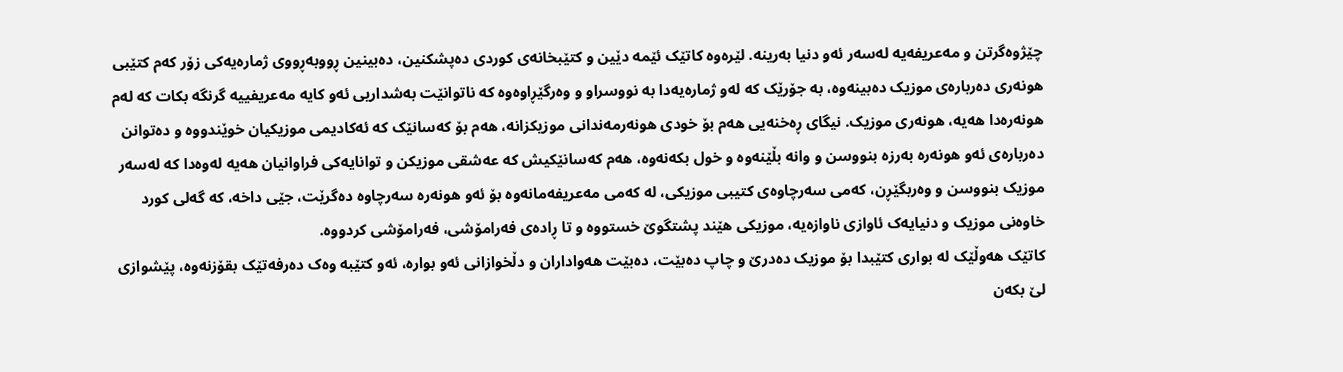چێژوەگرتن و مەعریفەیە لەسەر ئەو دنیا بەرینە. لێرەوە کاتێک ئێمە دێین و کتێبخانەی کوردی دەپشکنین، دەبینین ڕووبەڕووی ژمارەیەکی زۆر کەم کتێبی هونەری دەربارەی موزیک دەبینەوە، بە جۆرێک کە لەو ژمارەیەدا بە نووسراو و وەرگێڕاوەوە کە ناتوانێت بەشداریی ئەو کایە مەعریفییە گرنگە بکات کە لەم هونەرەدا هەیە، هونەری موزیک. نیگای ڕەخنەیی هەم بۆ خودی هونەرمەندانی موزیکزانە، هەم بۆ کەسانێک کە ئەکادیمی موزیکیان خوێندووە و دەتوانن دەربارەی ئەو هونەرە بەرزە بنووسن و وانە بڵێنەوە و خول بکەنەوە، هەم کەسانێکیش کە عەشقی موزیکن و توانایەکی فراوانیان هەیە لەوەدا کە لەسەر موزیک بنووسن و وەربگێڕن، کەمی سەرچاوەی کتیبی موزیکی، لە کەمی مەعریفەمانەوە بۆ ئەو هونەرە سەرچاوە دەگرێت، جێی داخە، کە گەلی کورد خاوەنی موزیک و دنیایەک ئاوازی ناوازەیە، موزیکی هێند پشتگوێ خستووە و تا ڕادەی فەرامۆشی، فەرامۆشی کردووە.
کاتێک هەوڵێک لە بواری کتێبدا بۆ موزیک دەدرێ و چاپ دەبێت، دەبێت هەواداران و دڵخوازانی ئەو بوارە، ئەو کتێبە وەک دەرفەتێک بقۆزنەوە، پێشوازی لێ بکەن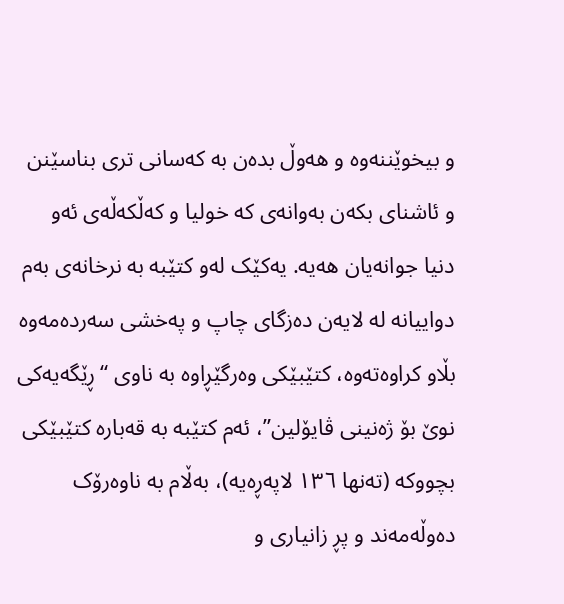و بیخوێننەوە و هەوڵ بدەن بە کەسانی تری بناسێنن و ئاشنای بکەن بەوانەی کە خولیا و کەڵکەڵەی ئەو دنیا جوانەیان هەیە. یەکێک لەو کتێبە بە نرخانەی بەم دواییانە لە لایەن دەزگای چاپ و پەخشی سەردەمەوە بڵاو کراوەتەوە، کتێبێکی وەرگێڕاوە بە ناوی “ڕێگەیەکی نوێ بۆ ژەنینی ڤایۆلین”، ئەم کتێبە بە قەبارە کتێبێکی بچووکە (تەنها ١٣٦ لاپەڕەیە)، بەڵام بە ناوەرۆک دەوڵەمەند و پڕ زانیاری و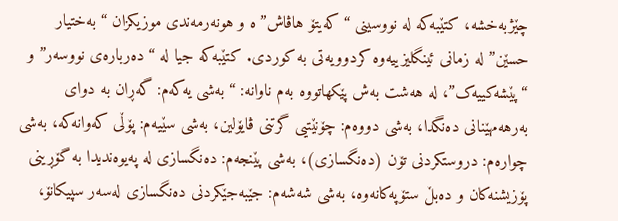چێژبەخشە، کتێبەکە لە نووسینی “کەیتۆ هاڤاش”ە و هونەرمەندی موزیکزان “بەختیار حسێن” لە زمانی ئینگلیزییەوە کردوویەتی بە کوردی. کتێبەکە جیا لە “دەربارەی نووسەر” و “پێشەکییەک”، لە هەشت بەش پێکهاتووە بەم ناوانە: “بەشی یەکەم: گەڕان بە دوای بەرهەمهێنانی دەنگدا، بەشی دووەم: چۆنێتیی گرتنی ڤایۆلین، بەشی سێیەم: پۆڵی کەوانەکە، بەشی چوارەم: دروستکردنی تۆن (دەنگسازی)، بەشی پێنجەم: دەنگسازی لە پەیوەندیدا بە گۆڕینی پۆزیشنەکان و دەبڵ ستۆپەکانەوە، بەشی شەشەم: جێبەجێکردنی دەنگسازی لەسەر سپیکانۆ،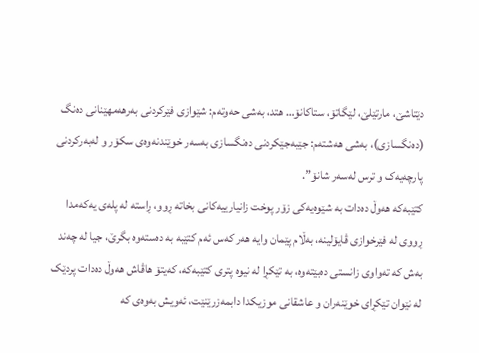دێتاشێ، مارتێلێ، لێگاتۆ، ستاکانۆ… هتد، بەشی حەوتەم: شێوازی فێرکردنی بەرهەمهێنانی دەنگ (دەنگسازی)، بەشی هەشتەم: جێبەجێکردنی دەنگسازی بەسەر خوێندنەوەی سکۆر و لەبەرکردنی پارچەیەک و ترس لەسەر شانۆ”.
کتێبەکە هەوڵ دەدات بە شێوەیەکی زۆر پوخت زانیارییەکانی بخاتە ڕوو، ڕاستە لە پلەی یەکەمدا ڕووی لە فێرخوازی ڤایۆلینە، بەڵام پێمان وایە هەر کەس ئەم کتێبە بە دەستەوە بگرێ، جیا لە چەند بەش کە تەواوی زانستی دەبێتەوە، بە تێکڕا لە نیوە پتری کتێبەکە، کەیتۆ هاڤاش هەوڵ دەدات پردێک لە نێوان تێکڕای خوێنەران و عاشقانی موزیکدا دابمەزرێنێت، ئەویش بەوەی کە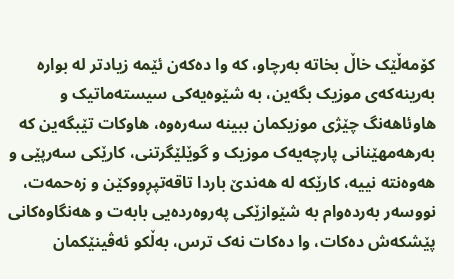کۆمەڵێک خاڵ بخاتە بەرچاو، کە وا دەکەن ئێمە زیادتر لە بوارە بەرینەکەی موزیک بگەین، بە شێوەیەکی سیستەماتیک و هاوئاهەنگ چێژی موزیکمان ببینە سەرەوە، هاوکات تێبگەین کە بەرهەمهێنانی پارچەیەک موزیک و گوێلێگرتنی، کارێکی سەرپێی و هەوەنتە نییە، کارێکە لە هەندێ باردا تاقەتپڕووکێن و زەحمەت، نووسەر بەردەوام بە شێوازێکی پەروەردەیی بابەت و هەنگاوەکانی پێشکەش دەکات، وا دەکات نەک ترس، بەڵکو ئەڤینێکمان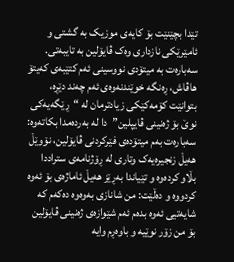تێدا بچێنێت بۆ کایەی موزیک بە گشتی و ئامێرێکی نازداری وەک ڤایۆلین بە تایبەتی.
سەبارەت بە میتۆدی نووسینی ئەم کتێبەی کەیتۆ هاڤاش، ڕەنگە خوێندنەوەی ئەم چەند دێڕە، بتوانێت کۆمەکێکی زیادترمان لە “ڕێگەیەکی نوێ بۆ ژەنینی ڤایپلین”دا لە بەردەمدا بکاتەوە:
سەبارەت بەم میتۆدەی فێرکردنی ڤایۆلین، نۆوێڵ هەیڵ زنجیرەیەک وتاری لە ڕۆژنامەی ستراددا بڵاو کردەوە و تێیاندا بەڕێز هەیڵ ئاماژەی بۆ ئەوە کردووە و دەڵێت: من شانازی بەوەوە دەکەم کە شایەتیی ئەوە بدەم ئەم شێوازەی ژەنینی ڤایۆلین بۆ من زۆر نوێیە و باوەڕم وایە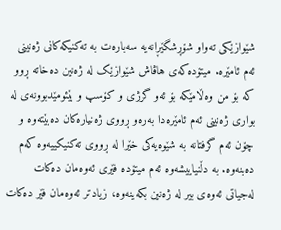شێوازێکی تەواو شۆڕشگێڕانەیە سەبارەت بە تەکنیکەکانی ژەنینی ئەم ئامێرە. میتۆدەکەی هاڤاش شێوازێک لە ژەنین دەخاتە ڕوو کە بۆ من وەڵامێکە بۆ ئەو گرژی و کۆسپ و بێئومێدبوونەی لە بواری ژەنینی ئەم ئامێرەدا بەرەو ڕووی ژەنیارەکان دەبێتەوە و چۆن ئەم گرفتانە بە شێوەیەکی خێرا لە ڕووی تەکنیکییەوە کەم دەبنەوە. بە دڵنیاییشەوە ئەم میتۆدە فێری ئەوەمان دەکات لەجیاتی ئەوەی بیر لە ژەنین بکەینەوە، زیادتر ئەوەمان فێر دەکات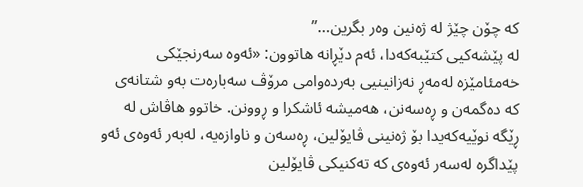کە چۆن چێژ لە ژەنین وەر بگرین…”
لە پێشەکیی کتێبەکەدا، ئەم دێڕانە هاتوون: «ئەوە سەرنجێکی خەمئامێزە لەمەڕ نەزانینیی بەردەوامی مرۆڤ سەبارەت بەو شتانەی کە دەگمەن و ڕەسەنن، هەمیشە ئاشکرا و ڕوونن. خاتوو هاڤاش لە ڕێگە نوێیەکەیدا بۆ ژەنینی ڤایۆلین، ڕەسەن و ناوازەیە، لەبەر ئەوەی ئەو پێداگرە لەسەر ئەوەی کە تەکنیکی ڤایۆلین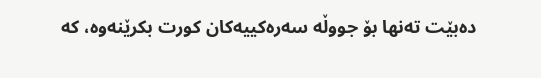دەبێت تەنها بۆ جووڵە سەرەکییەکان کورت بکرێنەوە، کە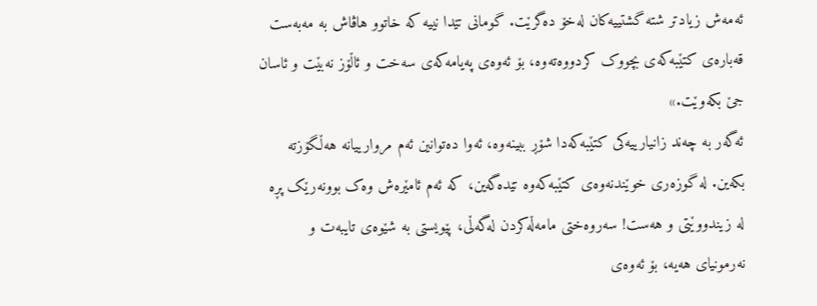ئەمەش زیادتر شتە گشتییەکان لەخۆ دەگرێت. گومانی تێدا نییە کە خاتوو هاڤاش بە مەبەست قەبارەی کتێبەکەی بچووک کردووەتەوە، بۆ ئەوەی پەیامەکەی سەخت و ئاڵۆز نەبێت و ئاسان جێ بکەوێت.»
ئەگەر بە چەند زانیارییەکی کتێبەکەدا شۆڕ ببینەوە، ئەوا دەتوانین ئەم مروارییانە هەڵگۆزتە بکەین. لە گوزەری خوێندنەوەی کتێبەکەوە تێدەگەین، کە ئەم ئامێرەش وەک بوونەرێک پڕە لە زیندووێتی و هەست! سەروەختی مامەڵەکردن لەگەڵی، پێویستی بە شێوەی تایبەت و نەرمونیای هەیە، بۆ ئەوەی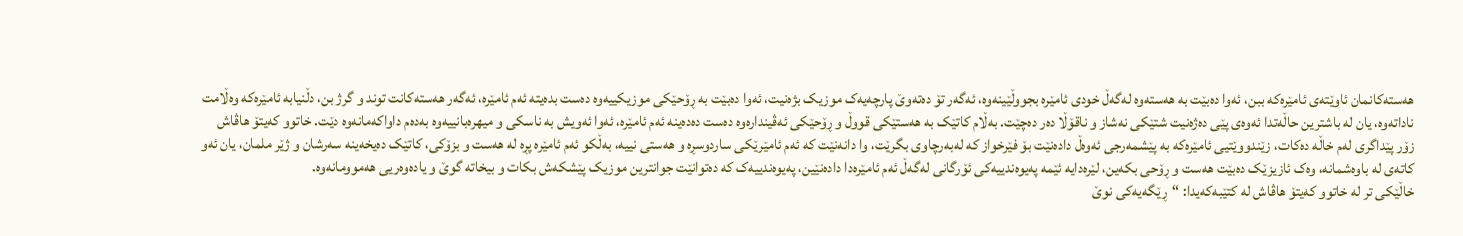هەستەکانمان ئاوێتەی ئامێرەکە ببن، ئەوا دەبێت بە هەستەوە لەگەڵ خودی ئامێرە بجووڵێینەوە، ئەگەر تۆ دەتەوێ پارچەیەک موزیک بژەنیت، ئەوا دەبێت بە ڕۆحێکی موزیکییەوە دەست بدەیتە ئەم ئامێرە، ئەگەر هەستەکانت توند و گرژ بن، دڵنیابە ئامێرەکە وەڵامت ناداتەوە، یان لە باشترین حاڵەتدا ئەوەی پێی دەژەنیت شتێکی نەشاز و ناقۆڵا دەر دەچێت. بەڵام کاتێک بە هەستێکی قووڵ و ڕۆحێکی ئەڤیندارەوە دەست دەدەینە ئەم ئامێرە، ئەوا ئەویش بە ناسکی و میهرەبانییەوە بەدەم داواکەمانەوە دێت. خاتوو کەیتۆ هاڤاش زۆر پێداگری لەم خاڵە دەکات، زێندووێتیی ئامێرەکە بە پێشمەرجی ئەوەڵ دادەنێت بۆ فێرخواز کە لەبەرچاوی بگرێت، وا دانەنێت کە ئەم ئامێرێکی ساردوسڕە و هەستی نییە، بەڵکو ئەم ئامێرە پڕە لە هەست و بزۆکی، کاتێک دەیخەینە سەرشان و ژێر ملمان، یان ئەو کاتەی لە باوەشمانە، وەک ئازیزێک دەبێت هەست و ڕۆحی بکەین، لێرەدایە ئێمە پەیوەندییەکی ئۆرگانی لەگەڵ ئەم ئامێرەدا دادەنێین، پەیوەندییەک کە دەتوانێت جوانترین موزیک پێشکەش بکات و بیخاتە گوێ و یادەوەریی هەموومانەوە.
خاڵێکی تر لە خاتوو کەیتۆ هاڤاش لە کتێبەکەیدا: “ڕێگەیەکی نوێ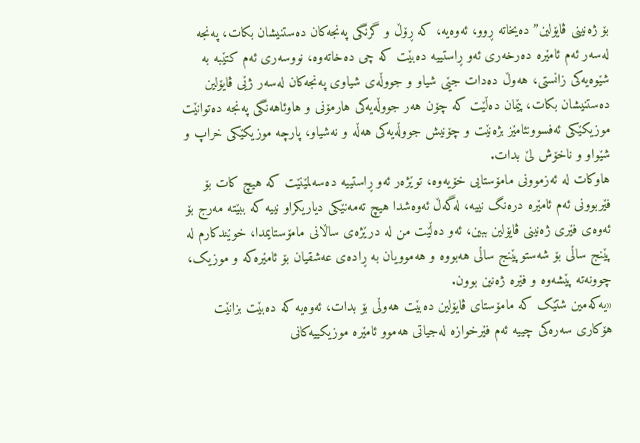بۆ ژەنینی ڤایۆلین” دەیخاتە ڕوو، ئەوەیە، کە ڕۆڵ و گرنگی پەنجەکان دەستنیشان بکات، پەنجە لەسەر ئەم ئامێرە دەرخەری ئەو ڕاستییە دەبێت کە چی دەخاتەوە، نووسەری ئەم کتێبە بە شێوەیەکی زانستی، هەوڵ دەدات جێی شیاو و جووڵەی شیاوی پەنجەکان لەسەر ژێی ڤایۆلین دەستنیشان بکات، پێمان دەڵێت کە چۆن هەر جووڵەیەکی هارمۆنی و هاوئاهەنگی پەنجە دەتوانێت موزیکێکی ئەفسوونئامێز بژەنێت و چۆنیش جووڵەیەکی هەڵە و نەشیاو، پارچە موزیکێکی خراپ و شێواو و ناخۆش لێ بدات.
هاوکات لە ئەزموونی مامۆستایی خۆیەوە، توێژەر ئەو ڕاستییە دەسەلمێنێت کە هیچ کات بۆ فێربوونی ئەم ئامێرە درەنگ نییە، لەگەڵ ئەوەشدا هیچ تەمەنێکی دیاریکراو نییە کە ببێتە مەرج بۆ ئەوەی فێری ژەنینی ڤایۆلین ببین، ئەو دەڵێت من لە درێژەی ساڵانی مامۆستایمدا، خوێندکارم لە پێنج ساڵی بۆ شەستوپێنج ساڵی هەبووە و هەموویان بە ڕادەی عەشقیان بۆ ئامێرەکە و موزیک، چوونەتە پێشەوە و فێرە ژەنین بوون.
«یەکەمین شتێک کە مامۆستای ڤایۆلین دەبێت هەوڵی بۆ بدات، ئەوەیە کە دەبێت بزانێت هۆکاری سەرەکی چییە ئەم فێرخوازە لەجیاتی هەموو ئامێرە موزیکییەکانی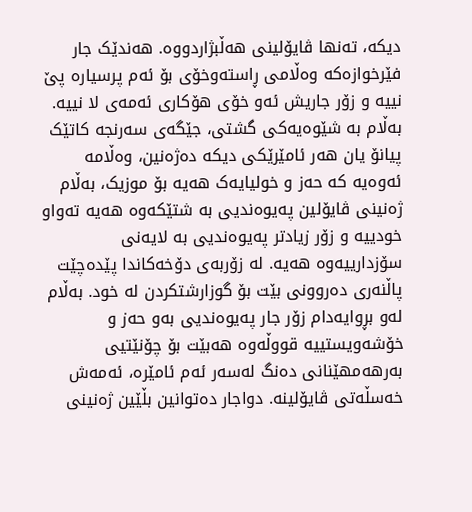دیکە، تەنها ڤایۆلینی هەڵبژاردووە. هەندێک جار فێرخوازەکە وەڵامی ڕاستەوخۆی بۆ ئەم پرسیارە پێ نییە و زۆر جاریش ئەو خۆی هۆکاری ئەمەی لا نییە. بەڵام بە شێوەیەکی گشتی، جێگەی سەرنجە کاتێک پیانۆ یان هەر ئامێرێکی دیکە دەژەنین، وەڵامە ئەوەیە کە حەز و خولیایەک هەیە بۆ موزیک، بەڵام ژەنینی ڤایۆلین پەیوەندیی بە شتێکەوە هەیە تەواو خودییە و زۆر زیادتر پەیوەندیی بە لایەنی سۆزدارییەوە هەیە. لە زۆربەی دۆخەکاندا پێدەچێت پاڵنەری دەروونی بێت بۆ گوزارشتکردن لە خود. بەڵام لەو بڕوایەدام زۆر جار پەیوەندیی بەو حەز و خۆشەویستییە قووڵەوە هەبێت بۆ چۆنێتیی بەرهەمهێنانی دەنگ لەسەر ئەم ئامێرە، ئەمەش خەسڵەتی ڤایۆلینە. دواجار دەتوانین بڵێین ژەنینی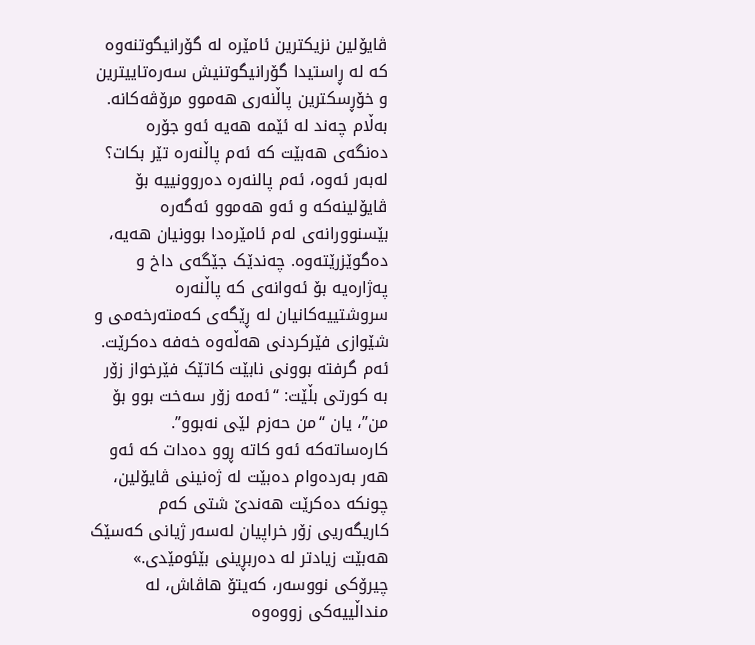ڤایۆلین نزیکترین ئامێرە لە گۆرانیگوتنەوە کە لە ڕاستیدا گۆرانیگوتنیش سەرەتاییترین و خۆڕسکترین پاڵنەری هەموو مرۆڤەکانە. بەڵام چەند لە ئێمە هەیە ئەو جۆرە دەنگەی هەبێت کە ئەم پاڵنەرە تێر بکات؟ لەبەر ئەوە، ئەم پالنەرە دەروونییە بۆ ڤایۆلینەکە و ئەو هەموو ئەگەرە بێسنوورانەی لەم ئامێرەدا بوونیان هەیە، دەگوێزرێتەوە. چەندێک جێگەی داخ و پەژارەیە بۆ ئەوانەی کە پاڵنەرە سروشتییەکانیان لە ڕێگەی کەمتەرخەمی و شێوازی فێرکردنی هەڵەوە خەفە دەکرێت. ئەم گرفتە بوونی نابێت کاتێک فێرخواز زۆر بە کورتی بڵێت: “ئەمە زۆر سەخت بوو بۆ من”، یان “من حەزم لێی نەبوو”. کارەساتەکە ئەو کاتە ڕوو دەدات کە ئەو هەر بەردەوام دەبێت لە ژەنینی ڤایۆلین، چونکە دەکرێت هەندێ شتی کەم کاریگەریی زۆر خراپیان لەسەر ژیانی کەسێک هەبێت زیادتر لە دەربڕینی بێئومێدی.»
چیرۆکی نووسەر، کەیتۆ هاڤاش، لە منداڵییەکی زووەوە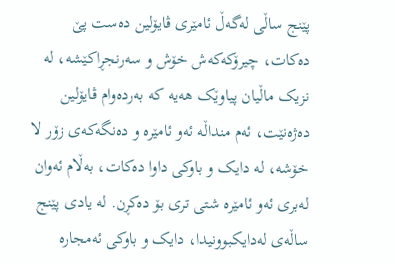پێنج ساڵی لەگەڵ ئامێری ڤایۆلین دەست پێ دەکات، چیرۆکەکەش خۆش و سەرنجڕاکێشە، لە نزیک ماڵیان پیاوێک هەیە کە بەردەوام ڤایۆلین دەژەنێت، ئەم منداڵە ئەو ئامێرە و دەنگەکەی زۆر لا خۆشە، لە دایک و باوکی داوا دەکات، بەڵام ئەوان لەبری ئەو ئامێرە شتی تری بۆ دەکڕن. لە یادی پێنج ساڵەی لەدایکبوونیدا، دایک و باوکی ئەمجارە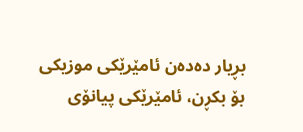بڕیار دەدەن ئامێرێکی موزیکی بۆ بکڕن، ئامێرێکی پیانۆی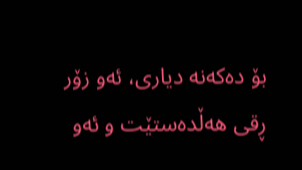بۆ دەکەنە دیاری، ئەو زۆر ڕقی هەڵدەستێت و ئەو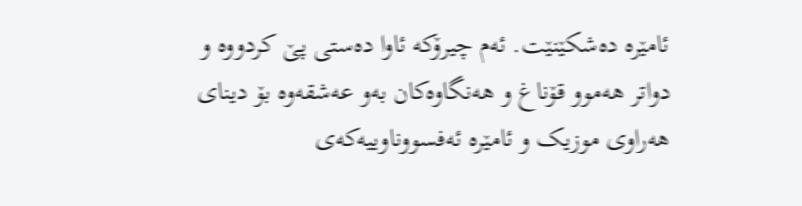ئامێرە دەشکێنێت. ئەم چیرۆکە ئاوا دەستی پێ کردووە و دواتر هەموو قۆناغ و هەنگاوەکان بەو عەشقەوە بۆ دینای هەراوی موزیک و ئامێرە ئەفسووناوییەکەی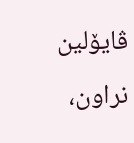ڤایۆلین نراون،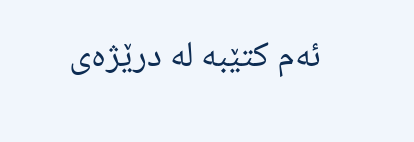ئەم کتێبە لە درێژەی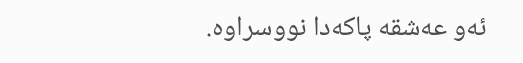ئەو عەشقە پاکەدا نووسراوە.